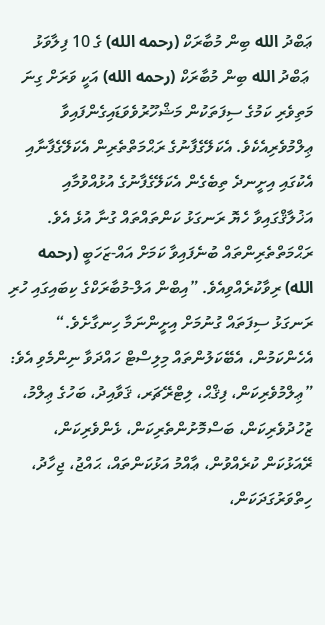ޢަބްދު الله ބިން މުބާރަކް (رحمه الله) ގެ 10 ފިލާވަޅު
 ޢަބްދު الله ބިން މުބާރަކް (رحمه الله) އަކީ ވަރަށް ގިނަ މަތިވެރި ކަމުގެ ސިފަތަކުން މަޝްހޫރުވެވަޑައިގެންފައިވާ ޢިލްމުވެރިއެކެވެ. އެކަލޭގެފާނުގެ ރަޙްމަތްތެރިން އެކަލޭގެފާނާއި އެކުގައި އިށީނދެ ތިބެގެން އެކަލޭގެފާނުގެ އުޅުއްވުމާއި އަޚުލާޤްގައިވާ ހެޔޮ ރަނގަޅު ކަންތައްތައް ގުނާ އުޅެ އެވެ.
ރަޙްމަތްތެރިންތައް ބުނެފައިވާ ކަމަށް އައް-ޒަހަބީ (رحمه الله) ރިވާކުރެއްވިއެވެ. ”އިބްން އަލް-މުބާރަކްގެ ކިބައިގައި ހުރި ރަނގަޅު ސިފަތައް ގުނުމަށް އިށީންނަމާ ހިނގާށެވެ.“ އެހެންކަމުން، އެބޭކަލުންތައް މިލިސްޓް ހައްދަވާ ނިންމެވި އެވެ: ”ޢިލްމުވެރިކަން، ފިޤްޙް، ލިޓްރޭޗަރ، ޤަވާއިދު، ބަހުގެ ޢިލްމު، ޒުހުދުވެރިކަން، ބަސްމޮށުންތެރިކަން، ޅެންވެރިކަން، ރޭއަޅުކަން ކުރެއްވުން، ޢާއްމު އަޅުކަންތައް، ޙައްޖު، ޖިހާދު، ހިތްވަރުގަދަކަން،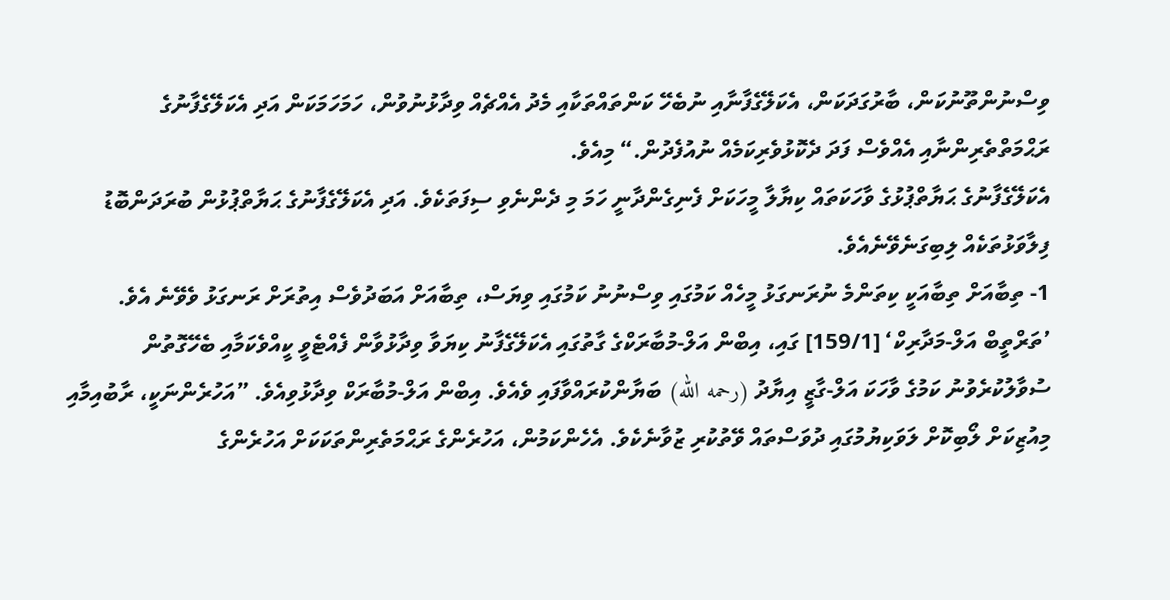ވިސްނުންތޫނުކަން، ބާރުގަދަކަން، އެކަލޭގެފާނާއި ނުބެހޭ ކަންތައްތަކާއި މެދު އެއްޗެއް ވިދާޅުނުވުން، ހަމަހަމަކަން އަދި އެކަލޭގެފާނުގެ ރަޙްމަތްތެރިންނާއި އެއްވެސް ފަދަ ދެކޮޅުވެރިކަމެއް ނުއުފެދުން.“ މިއެވެ.
އެކަލޭގެފާނުގެ ޙަޔާތްޕުޅުގެ ވާހަކަތައް ކިޔާލާ މީހަކަށް ފެނިގެންދާނީ ހަމަ މި ދެންނެވި ސިފަތަކެވެ. އަދި އެކަލޭގެފާނުގެ ޙަޔާތްޕުޅުން ބުރަދަންބޮޑު ފިލާވަޅުތަކެއް ލިބިގަނެވޭނެއެވެ.
1- ތިބާއަށް ތިބާއަކީ ކިތަންމެ ނުރަނގަޅު މީހެއް ކަމުގައި ވިސްނުނު ކަމުގައި ވިޔަސް، ތިބާއަށް އަބަދުވެސް އިތުރަށް ރަނގަޅު ވެވޭނެ އެވެ.
’ތަރްތީބް އަލް-މަދާރިކް‘ [159/1] ގައި، އިބްން އަލް-މުބާރަކްގެ ގާތުގައި އެކަލޭގެފާނު ކިޔަވާ ވިދާޅުވާން ފެއްޓެވީ ކީއްވެކަމާއި ބެހޭގޮތުން ސުވާލުކުރެވުނު ކަމުގެ ވާހަކަ އަލް-ގާޒީ އިޔާދު (رحمه الله) ބަޔާންކުރައްވާފައި ވެއެވެ. އިބްން އަލް-މުބާރަކް ވިދާޅުވިއެވެ. ”އަހުރެންނަކީ، ރާބުއިމާއި މިއުޒިކަށް ލޯބިކޮށް ލަވަކިޔުމުގައި ދުވަސްތައް ވޭތުކުރި ޒުވާނެކެވެ. އެހެންކަމުން، އަހުރެންގެ ރަޙްމަތެރިންތަކަކަށް އަހުރެންގެ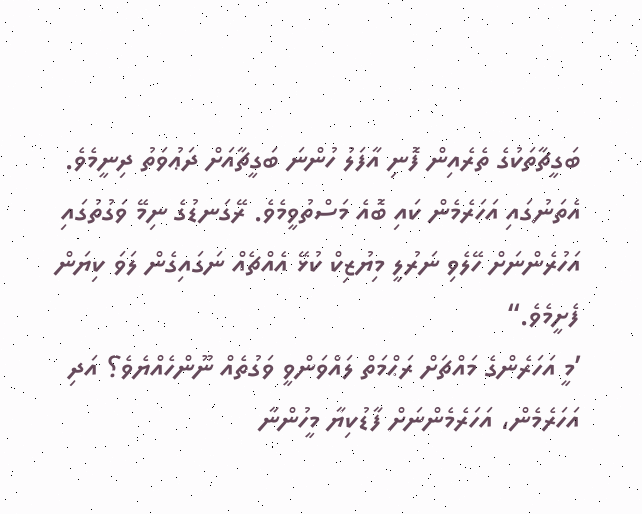ބަގީޗާތަކުގެ ތެރެއިން ފޮނި އާފަލު ހުންނަ ބަގީޗާއަށް ދަޢުވަތު ދިނީމެވެ. އެތަނުގައި އަހަރެމެން ކައި ބޮއެ މަސްތުވީމެވެ. ރޭގަނޑުގެ ނިމޭ ވަގުތުގައި އަހުރެންނަށް ހޭލެވި ނަރުލީ މިޔުޒިކް ކުޅޭ އެއްޗެއް ނަގައިގެން ލަވަ ކިޔަން ފެށީމެވެ.“
’މީ އަހަރެންގެ މައްޗަށް ރަޙްމަތް ލައްވަންވީ ވަގުތެއް ނޫންހެއްޔެވެ؟ އަދި އަހަރެމެން، އަހަރެމެންނަށް ފާޑުކިޔާ މީހުންނާ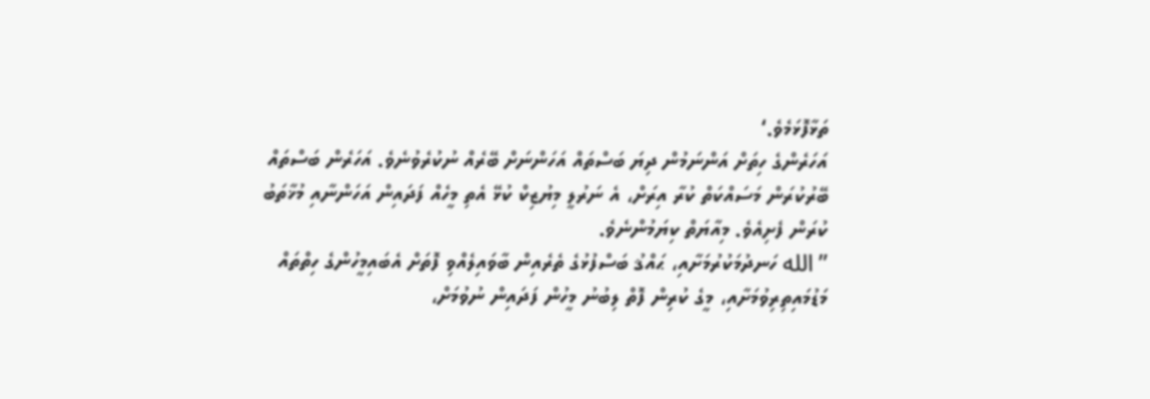ތަޅާފޮޅަމެވެ.‘
އަހަރެންގެ ހިތަށް އަންނަމުން ދިޔަ ބަސްތައް އަހަންނަށް ބޭރެއް ނުކުރެވުނެވެ. އަހަރެން ބަސްތައް ބޭރުކުރަން މަސައްކަތް ކުރާ އިރަށް، އެ ނަރުލީ މިޔުޒިކް ކުޅޭ އެތި މީހެއް ފަދައިން އަހަންނާއި މުޚާތަބު ކުރަން ފެށިއެވެ. މިއާޔަތް ކިޔަމުންނެވެ.
”الله ހަނދުމަކުރުމަށާއި، ޙައްޤު ބަސްފުޅުގެ ތެރެއިން ބާވައިލެއްވި ފޮތަށް އެބައިމީހުންގެ ހިތްތައް މަޑުމައިތިރިވުމަށާއި، މީގެ ކުރިން ފޮތް ލިބުނު މީހުން ފަދައިން ނުވުމަށް،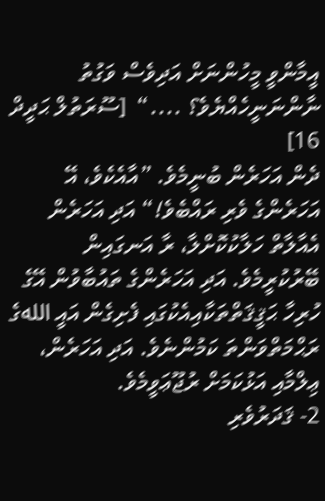އީމާންވީ މީހުންނަށް އަދިވެސް ވަގުތު ނާންނަނީހެއްޔެވެ؟ ....“  [ސޫރަތުލް ޙަދީދް 16]
ދެން އަހަރެން ބުނީމެވެ. ”އާއެކެވެ، އޭ އަހަރެންގެ ވެރި ރައްބެވެ!“ އަދި އަހަރެން އެއާލާތް ހަލާކުކޮށްލާ، ރާ އަނގައިން ބޭރުކުރީމެވެ. އަދި އަހަރެންގެ ތައުބާވުން އޭގެ ހުރިހާ ޙަޤީޤަތްތަކާއިއެކުގައި ފެށިގެން އައީ اللهގެ ރަޙްމަތްވަންތަ ކަމުންނެވެ. އަދި އަހަރެން، ޢިލްމާއި އަޅުކަމަށް ރުޖޫޢަވީމެވެ.
2- ޤަދަރުވެރި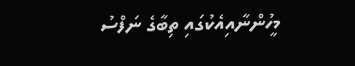މީހުންނާއިއެކުގައި ތިބާގެ ނަފްސު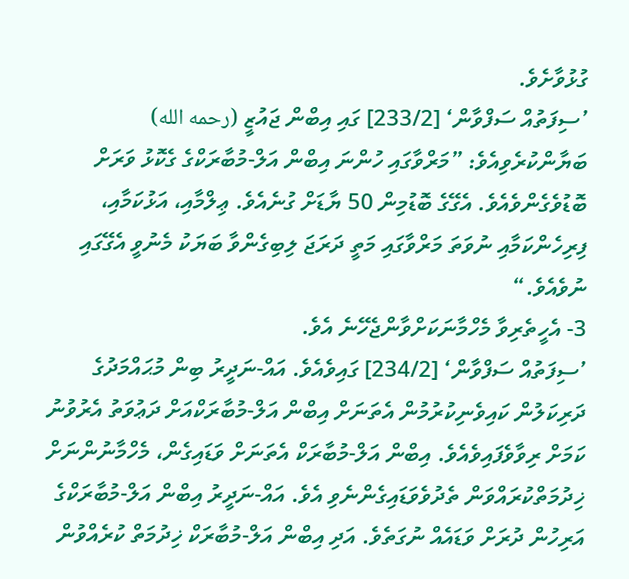ގުޅުވާށެވެ.
’ސިފަތުއް ސަފްވާން‘ [233/2] ގައި އިބްން ޖައުޒީ (رحمه الله) ބަޔާންކުރެވިއެވެ: ”މަރްވާގައި ހުންނަ އިބްން އަލް-މުބާރަކްގެ ގެކޮޅު ވަރަށް ބޮޑުވެގެންވެއެވެ. އެގޭގެ ބޮޑުމިން 50 ޔާޑަށް ގުނެއެވެ. ޢިލްމާއި، އަޅުކަމާއި، ފިރިހެންކަމާއި ނުވަތަ މަރްވާގައި މަތީ ދަރަޖަ ލިބިގެންވާ ބަޔަކު މެނުވީ އެގޭގައި ނުވެއެވެ.“
3- އެހީތެރިވާ މެހްމާނަކަށްވާންޖެހޭނެ އެވެ.
’ސިފަތުއް ސަފްވާން‘ [234/2] ގައިވެއެވެ. އައް-ނަދީރު ބިން މުޙައްމަދުގެ ދަރިކަލުން ކައިވެނިކުރުމުން އެތަނަށް އިބްން އަލް-މުބާރަކްއަށް ދަޢުވަތު އެރުވުނު ކަމަށް ރިވާވެފައިވެއެވެ. އިބްން އަލް-މުބާރަކް އެތަނަށް ވަޑައިގެން، މެހްމާނުންނަށް ޚިދުމަތްކުރައްވަން ތެދުވެވަޑައިގެންނެވި އެވެ. އައް-ނަދީރު އިބްން އަލް-މުބާރަކްގެ އަރިހުން ދުރަށް ވަޑައެއް ނުގަތެވެ. އަދި އިބްން އަލް-މުބާރަކް ޚިދުމަތް ކުރެއްވުން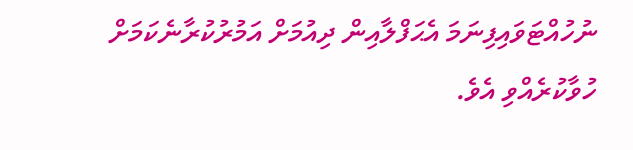ނުހުއްޓަވައިފިނަމަ އެޙަފްލާއިން ދިއުމަށް އަމުރުކުރާނެކަމަށް ހުވާކުރެއްވި އެވެ.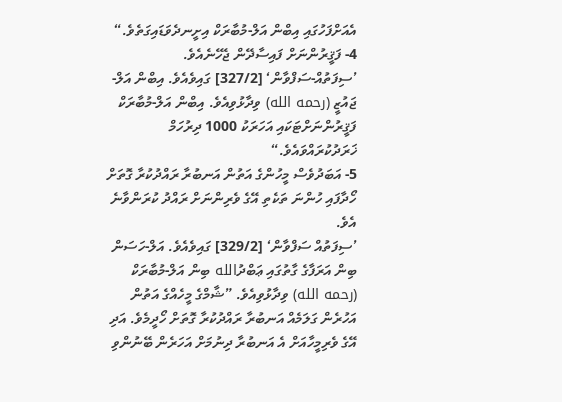އެއަށްފަހުގައި އިބްން އަލް-މުބާރަކް އިށީނދެވަޑައިގަތެވެ.“
4- ފަޤީރުންނަށް ފައިސާދޭން ޖެހޭނެއެވެ.
’ސިފަތުއް-ސަފްވާން‘ [327/2] ގައިވެއެވެ. އިބްން އަލް-ޖައުޒީ (رحمه الله) ވިދާޅުވިއެވެ. އިބްން އަލް-މުބާރަކް ފަޤީރުންނަށްޓަކައި އަހަރަކު 1000 ދިރުހަމް ޚަރަދުކުރައްވައެވެ.“
5- އަބަދުވެސް މީހުންގެ އަތުން އަނބުރާ ރައްދުކުރާ ގޮތަށް ހޯދާފައި ހުންނަ ތަކެތި އޭގެ ވެރިންނަށް ރައްދު ކުރަންވާނެ އެވެ.
’ސިފަތުއް ސަފްވާން‘ [329/2] ގައިވެއެވެ. އަލް-ހަސަން ބިން އަރަފާގެ ގާތުގައި ޢަބްދުالله ބިން އަލް-މުބާރަކް (رحمه الله) ވިދާޅުވިއެވެ. ”ޝާމްގެ މީހެއްގެ އަތުން އަހުރެން ގަލަމެއް އަނބުރާ ރައްދުކުރާ ގޮތަށް ހޯދީމެވެ. އަދި އޭގެ ވެރިމީހާއަށް އެ އަނބުރާ ދިނުމަށް އަހަރެން ބޭނުންވި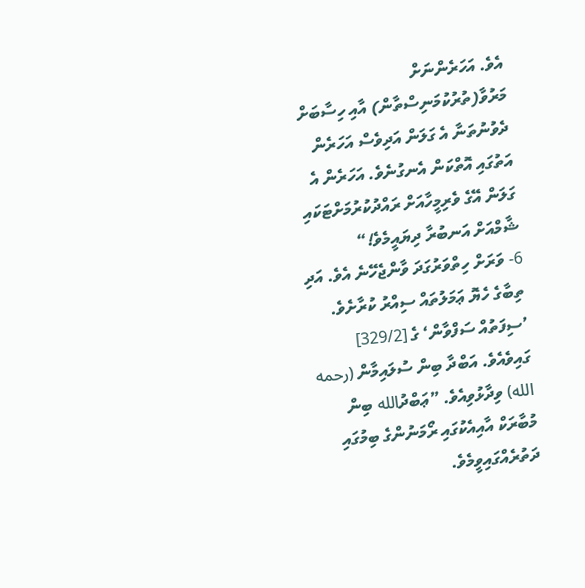އެވެ. އަހަރެންނަށް މަރުވާ(ތުރުކުމަނިސްތާން) އާއި ހިސާބަށް ދެވުނުތަނާ އެ ގަލަން އަދިވެސް އަހަރެން އަތުގައި އޮތްކަން އެނގުނެވެ. އަހަރެން އެ ގަލަން އޭގެ ވެރިމީހާއަށް ރައްދުކުރުމަށްޓަކައި ޝާމްއަށް އަނބުރާ ދިޔައީމެވެ!“
6- ވަރަށް ހިތްވަރުގަދަ ވާންޖެހޭނެ އެވެ. އަދި ތިބާގެ ހެޔޮ ޢަމަލުތައް ސިއްރު ކުރާށެވެ.
’ސިފަތުއް ސަފްވާން‘ ގެ [329/2] ގައިވެއެވެ. އަބްދާ ބިން ސުލައިމާން (رحمه الله) ވިދާޅުވިއެވެ. ”ޢަބްދުالله ބިން މުބާރަކް އާއިއެކުގައި ރޯމަނުންގެ ބިމުގައި ދަތުރެއްގައިވީމެވެ.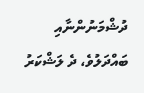ދުޝްމަނުންނާއި ބައްދަލުވެ، ދެ ލަޝްކަރު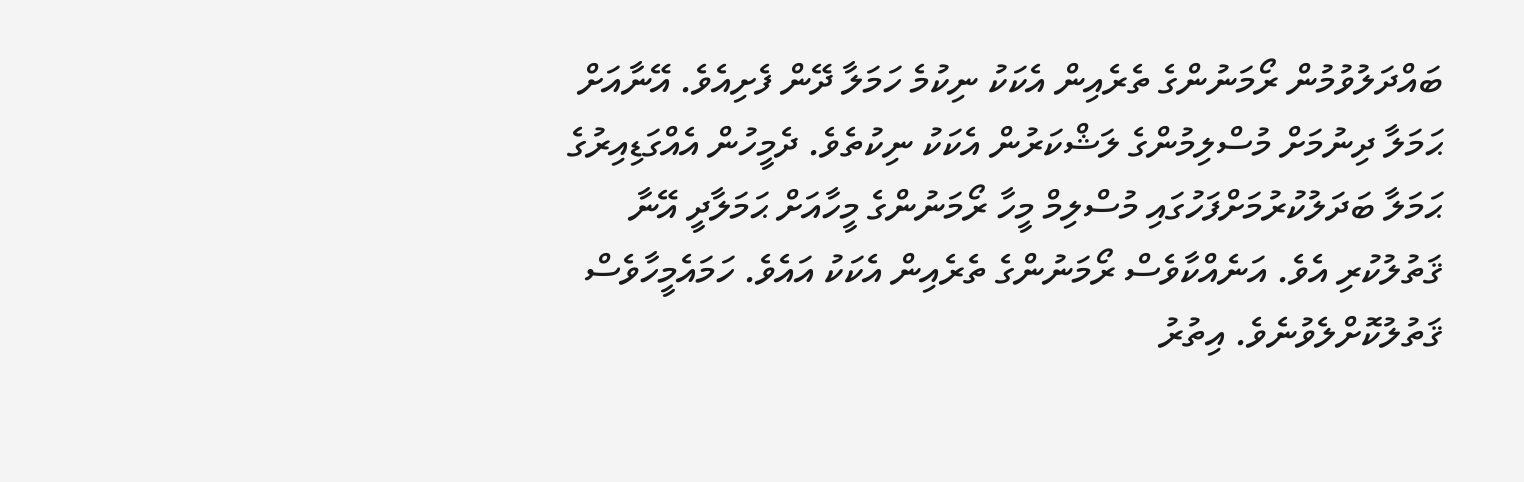ބައްދަލުވުމުން ރޯމަނުންގެ ތެރެއިން އެކަކު ނިކުމެ ހަމަލާ ދޭން ފެށިއެވެ. އޭނާއަށް ޙަމަލާ ދިނުމަށް މުސްލިމުންގެ ލަޝްކަރުން އެކަކު ނިކުތެވެ. ދެމީހުން އެއްގަޑިއިރުގެ ޙަމަލާ ބަދަލުކުރުމަށްފަހުގައި މުސްލިމް މީހާ ރޯމަނުންގެ މީހާއަށް ޙަމަލާދީ އޭނާ ޤަތުލުކުރި އެވެ. އަނެއްކާވެސް ރޯމަނުންގެ ތެރެއިން އެކަކު އައެވެ. ހަމައެމީހާވެސް ޤަތުލުކޮށްލެވުނެވެ. އިތުރު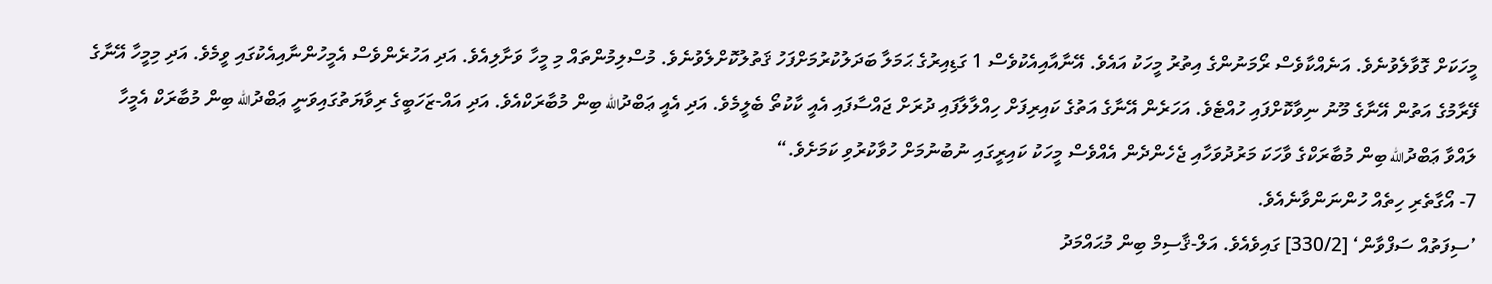މީހަކަށް ގޮވާލެވުނެވެ. އަނެއްކާވެސް ރޯމަނުންގެ އިތުރު މީހަކު އައެވެ. އޭނާއާއިއެކުވެސް 1 ގަޑިއިރުގެ ޙަމަލާ ބަދަލުކުރުމަށްފަހު ޤަތުލުކޮށްލެވުނެވެ. މުސްލިމުންތައް މި މީހާ ވަށާލިއެވެ. އަދި އަހުރެންވެސް އެމީހުންނާއިއެކުގައި ވީމެވެ. އަދި މިމީހާ އޭނާގެ ފޭރާމުގެ އަތުން އޭނާގެ މޫނު ނިވާކޮށްފައި ހުއްޓެވެ. އަހަރެން އޭނާގެ އަތުގެ ކައިރިފަށް ހިއްލާލާފައި ދުރަށް ޖައްސާފައި އެއީ ކާކުތޯ ބެލީމެވެ. އަދި އެއީ ޢަބްދުالله ބިން މުބާރަކްއެވެ. އަދި އައް-ޒަހަބީގެ ރިވާޔަތުގައިވަނީ ޢަބްދުالله ބިން މުބާރަކް އެމީހާ ލައްވާ ޢަބްދުالله ބިން މުބާރަކްގެ ވާހަކަ މަރުދުވަހާއި ޖެހެންދެން އެއްވެސް މީހަކު ކައިރީގައި ނުބުނުމަށް ހުވާކުރުވި ކަމަށެވެ.“
7- އޯގާތެރި ހިތެއް ހުންނަންވާނެއެވެ.
’ސިފަތުއް ސަފްވާން‘ [330/2] ގައިވެއެވެ. އަލް-ޤާސިމް ބިން މުޙައްމަދު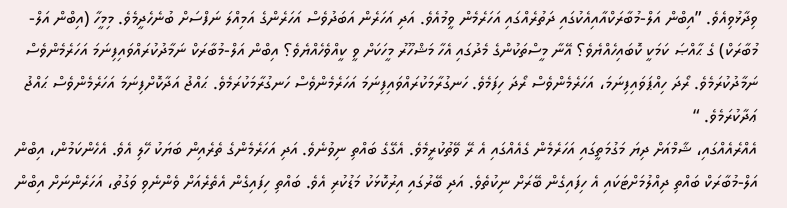ވިދާޅުވިއެވެ. ”އިބްން އަލް-މުބާރަކްއާއިއެކުގައި ދަތުރެއްގައި އަހަރެމެން ވީމުއެވެ. އަދި އަހަރެން އަބަދުވެސް އަހަރެންގެ އަމިއްލަ ނަފްސަށް ބުނެހެދީމެވެ. މިމީހާ (އިބްން އަލް-މުބާރަކް) ގެ ޙާއްޞަ ކަމަކީ ކޮބައިހެއްޔެވެ؟ އޭނާ މީސްތަކުންގެ މެދުގައި އެހާ މަޝްހޫރު މީހަކަށް ވީ ކީއްވެހެއްޔެވެ؟ އިބްން އަލް-މުބާރަކް ނަމާދުކުރައްވައިފިނަމަ އަހަރެމެންވެސް ނަމާދުކުރަމެވެ. ރޯދަ ހިއްޕަވައިފިނަމަ، އަހަރެމެންވެސް ރޯދަ ހިފަމެވެ. ހަނގުރާމަކުރައްވައިފިނަމަ އަހަރެމެންވެސް ހަނގުރާމަކުރަމެވެ. ޙައްޖު އަދާކޮށްފިނަމަ އަހަރެމެންވެސް ޙައްޖު ޢަދާކުރަމެވެ. “
އެއްރެއެއްގައި، ޝާމްއަށް ދިޔަ މަގުމަތީގައި އަހަރެމެން ގެއެއްގައި އެ ރޭ ވޭތުކުރީމެވެ. އެގޭގެ ބައްތި ނިވުނެވެ. އަދި އަހަރެމެންގެ ތެރެއިން ބަޔަކު ހޭލި އެވެ. އެހެންކަމުން، އިބްން އަލް-މުބާރަކް ބައްތި ދިއްލުމަށްޓަކައި އެ ހިފައިގެން ބޭރަށް ނިކުތެވެ. އަދި ބޭރުގައި އިރުކޮޅަކު މަޑުކުރި އެވެ. ބައްތި ހިފައިގެން އެތެރެއަށް ވެންނެވި ވަގުތު، އަހަރެންނަށް އިބްން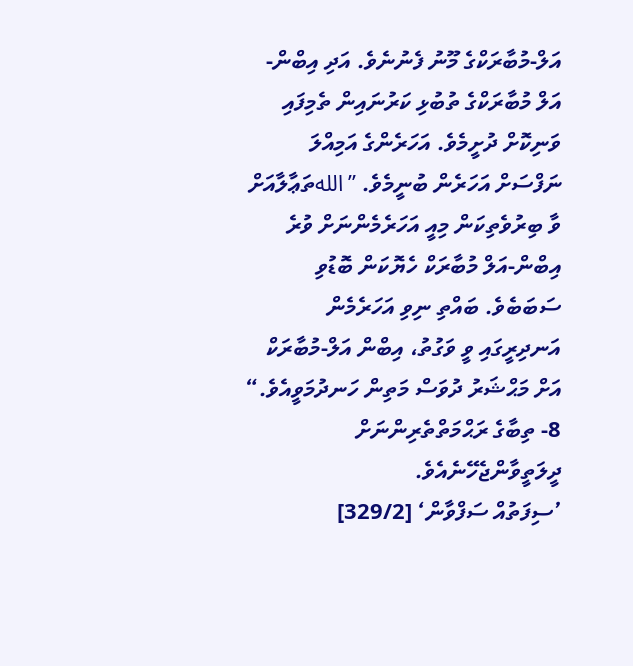އަލް-މުބާރަކްގެ މޫނު ފެނުނެވެ. އަދި އިބްން-އަލް މުބާރަކްގެ ތުބުޅި ކަރުނައިން ތެމިފައި ވަނިކޮށް ދުށީމެވެ. އަހަރެންގެ އަމިއްލަ ނަފްސަށް އަހަރެން ބުނީމެވެ. ”اللهތަޢާލާއަށް ވާ ބިރުވެތިކަން މިއީ އަހަރެމެންނަށް ވުރެ އިބްން-އަލް މުބާރަކް ހެޔޮކަން ބޮޑުވި ސަބަބެވެ. ބައްތި ނިވި އަހަރެމެން އަނދިރީގައި ވީ ވަގުތު، އިބްން އަލް-މުބާރަކް އަށް މަޙްޝަރު ދުވަސް މަތިން ހަނދުމަވީއެވެ.“
8- ތިބާގެ ރަޙްމަތްތެރިންނަށް ދީލަތީވާންޖެހޭނެއެވެ.
’ސިފަތުއް ސަފްވާން‘ [329/2]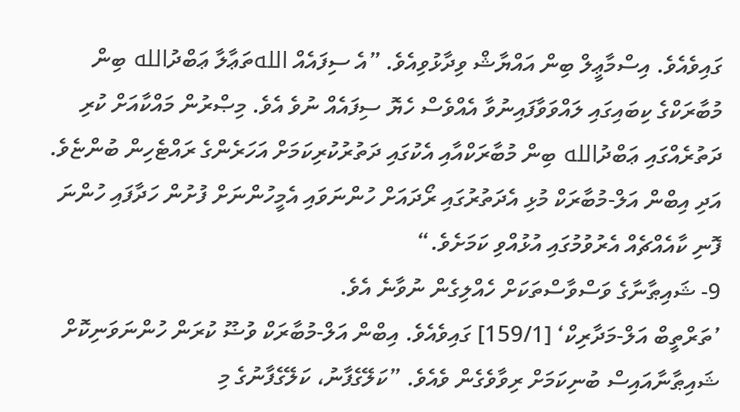ގައިވެއެވެ. އިސްމާޢީލް ބިން އައްޔާޝް ވިދާޅުވިއެވެ. ”އެ ސިފައެއް اللهތަޢާލާ ޢަބްދުالله ބިން މުބާރަކްގެ ކިބައިގައި ލައްވަވާފައިނުވާ އެއްވެސް ހެޔޮ ސިފައެއް ނުވެ އެވެ. މިޞްރުން މައްކާއަށް ކުރި ދަތުރެއްގައި ޢަބްދުالله ބިން މުބާރަކްއާއި އެކުގައި ދަތުރުކުރިކަމަށް އަހަރެންގެ ރައްޓެހިން ބުންޏެވެ. އަދި އިބްން އަލް-މުބާރަކް މުޅި އެދަތުރުގައި ރޯދައަށް ހުންނަވައި އެމީހުންނަށް ފުށުން ހަދާފައި ހުންނަ ފޮނި ކާއެއްޗެއް އެރުވުމުގައި އުޅުއްވި ކަމަށެވެ.“
9- ޝައިޠާނާގެ ވަސްވާސްތަކަށް ހެއްލިގެން ނުވާނެ އެވެ.
’ތަރްތީބް އަލް-މަދާރިކް‘ [159/1] ގައިވެއެވެ. އިބްން އަލް-މުބާރަކް ވުޟޫ ކުރަން ހުންނަވަނިކޮށް ޝައިޠާނާއައިސް ބުނިކަމަށް ރިވާވެގެން ވެއެވެ. ”ކަލޭގެފާނު، ކަލޭގެފާނުގެ މި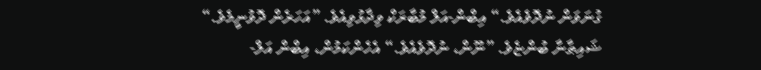ގުނަވަން ނުދޮވެއެވެ.“ އިބްން-އަލް މުބާރަކް ވިދާޅުވިއެވެ. ”އަހަރެން ދޮވުނީމެވެ.“ ޝައިޠާނާ ބުންޏެވެ. ”ނޫން، ނުދޮވެއެވެ.“ އެހެންކަމުން، އިބްން އަލް-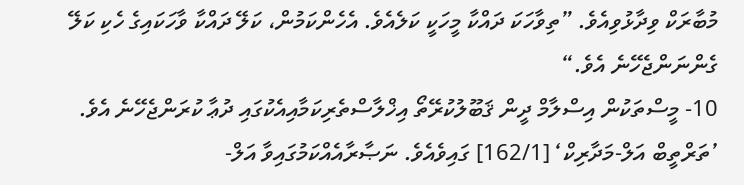މުބާރަކް ވިދާޅުވިއެވެ. ”ތިވާހަކަ ދައްކާ މީހަކީ ކަލެއެވެ. އެހެންކަމުން، ކަލޭ ދައްކާ ވާހަކައިގެ ހެކި ކަލޭ ގެންނަންޖެހޭނެ އެވެ.“
10- މީސްތަކުން އިސްލާމް ދީން ޤަބޫލުކުރޭތޯ އިޚްލާސްތެރިކަމާއިއެކުގައި ދުޢާ ކުރަންޖެހޭނެ އެވެ.
’ތަރްތީބް އަލް-މަދާރިކް‘ [162/1] ގައިވެއެވެ. ނަޞާރާއެއްކަމުގައިވާ އަލް-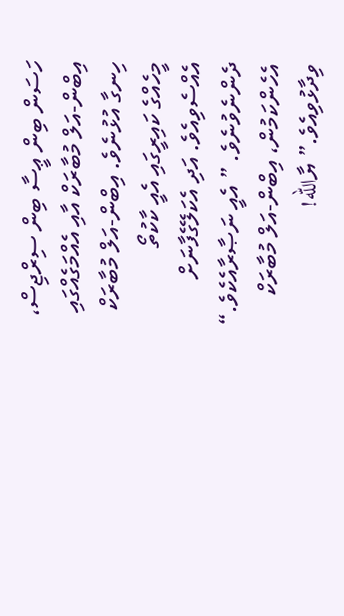ހަސަން ބިން ޢީސާ ބިން ސިރްޖިސް، އިބްން-އަލް މުބާރަކް އާއި އެއްމަގެއްގައި ހިނގާ އުޅުނެވެ. އިބްން-އަލް މުބާރަކް މީހެއްގެ ކައިރީގައި އެއީ ކާކުތޯ އެއްސެވިއެވެ. އަދި އެކަލޭގެފާނަށް ދެންނެވުނެވެ. ” އެއީ ނަޞާރާއެކެވެ.“ އެހެންކަމުން، އިބްން-އަލް މުބާރަކް ވިދާޅުވިއެވެ.” ޔާالله!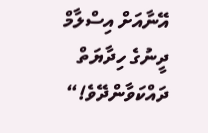އޭނާއަށް އިސްލާމް ދީނުގެ ހިދާޔަތް ދައްކަވާންދޭވެ!“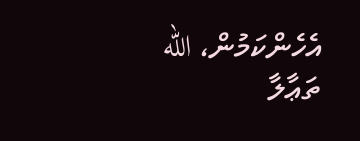އެހެންކަމުން، الله ތަޢާލާ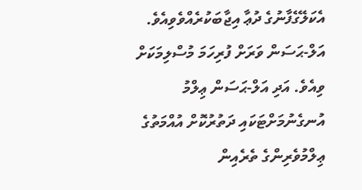އެކަލޭގެފާނުގެ ދުޢާ އިޖާބަކުރެއްވެވިއެވެ. އަލް-ޙަސަން ވަރަށް ފުރިހަމަ މުސްލިމަކަށް ވިއެވެ. އަދި އަލް-ޙަސަން ޢިލްމު އުނގެނުމަށްޓަކައި ދަތުރުކޮށް އުއްމަތުގެ ޢިލްމުވެރިންގެ ތެރެއިން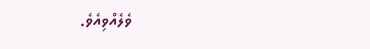ވެލެއްވިއެވެ.